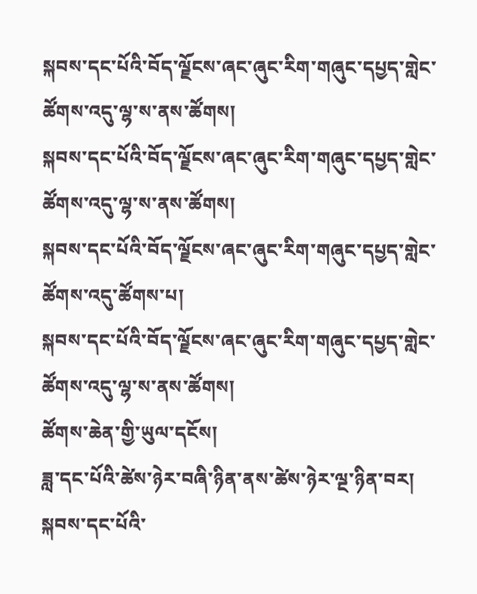སྐབས་དང་པོའི་བོད་ལྗོངས་ཞང་ཞུང་རིག་གཞུང་དཔྱད་གླེང་ཚོགས་འདུ་ལྷ་ས་ནས་ཚོགས།
སྐབས་དང་པོའི་བོད་ལྗོངས་ཞང་ཞུང་རིག་གཞུང་དཔྱད་གླེང་ཚོགས་འདུ་ལྷ་ས་ནས་ཚོགས།
སྐབས་དང་པོའི་བོད་ལྗོངས་ཞང་ཞུང་རིག་གཞུང་དཔྱད་གླེང་ཚོགས་འདུ་ཚོགས་པ།
སྐབས་དང་པོའི་བོད་ལྗོངས་ཞང་ཞུང་རིག་གཞུང་དཔྱད་གླེང་ཚོགས་འདུ་ལྷ་ས་ནས་ཚོགས།
ཚོགས་ཆེན་གྱི་ཡུལ་དངོས།
ཟླ་དང་པོའི་ཚེས་ཉེར་བཞི་ཉིན་ནས་ཚེས་ཉེར་ལྔ་ཉིན་བར།  སྐབས་དང་པོའི་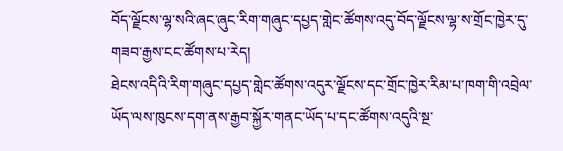བོད་ལྗོངས་ལྷ་སའི་ཞང་ཞུང་རིག་གཞུང་དཔྱད་གླེང་ཚོགས་འདུ་བོད་ལྗོངས་ལྷ་ས་གྲོང་ཁྱེར་དུ་གཟབ་རྒྱས་ངང་ཚོགས་པ་རེད།
ཐེངས་འདིའི་རིག་གཞུང་དཔྱད་གླེང་ཚོགས་འདུར་ལྗོངས་དང་གྲོང་ཁྱེར་རིམ་པ་ཁག་གི་འབྲེལ་ཡོད་ལས་ཁུངས་དག་ནས་རྒྱབ་སྐྱོར་གནང་ཡོད་པ་དང་ཚོགས་འདུའི་སྔ་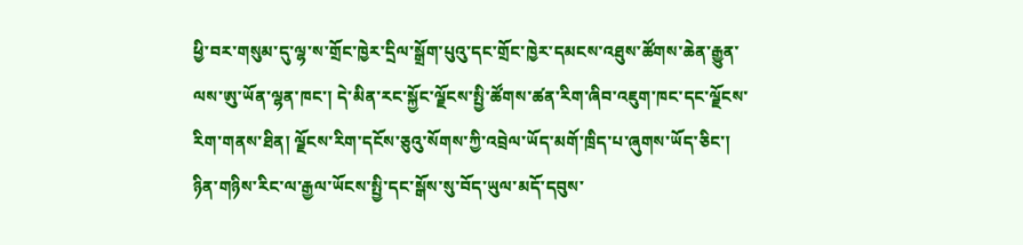ཕྱི་བར་གསུམ་དུ་ལྷ་ས་གྲོང་ཁྱེར་དྲིལ་སྒྲོག་པུའུ་དང་གྲོང་ཁྱེར་དམངས་འཐུས་ཚོགས་ཆེན་རྒྱུན་ལས་ཨུ་ཡོན་ལྷན་ཁང་། དེ་མིན་རང་སྐྱོང་ལྗོངས་སྤྱི་ཚོགས་ཚན་རིག་ཞིབ་འཇུག་ཁང་དང་ལྗོངས་རིག་གནས་ཐིན། ལྗོངས་རིག་དངོས་ཅུའུ་སོགས་ཀྱི་འབྲེལ་ཡོད་མགོ་ཁྲིད་པ་ཞུགས་ཡོད་ཅིང་། ཉིན་གཉིས་རིང་ལ་རྒྱལ་ཡོངས་སྤྱི་དང་སྒོས་སུ་བོད་ཡུལ་མདོ་དབུས་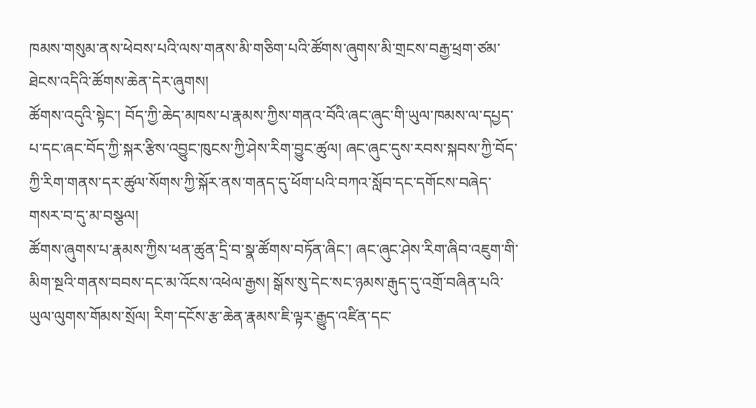ཁམས་གསུམ་ནས་ཕེབས་པའི་ལས་གནས་མི་གཅིག་པའི་ཚོགས་ཞུགས་མི་གྲངས་བརྒྱ་ཕྲག་ཙམ་ཐེངས་འདིའི་ཚོགས་ཆེན་དེར་ཞུགས།
ཚོགས་འདུའི་སྟེང་། བོད་ཀྱི་ཆེད་མཁས་པ་རྣམས་ཀྱིས་གནའ་བོའི་ཞང་ཞུང་གི་ཡུལ་ཁམས་ལ་དཔྱད་པ་དང་ཞང་བོད་ཀྱི་སྐར་རྩིས་འབྱུང་ཁུངས་ཀྱི་ཤེས་རིག་བྱུང་ཚུལ། ཞང་ཞུང་དུས་རབས་སྐབས་ཀྱི་བོད་ཀྱི་རིག་གནས་དར་ཚུལ་སོགས་ཀྱི་སྐོར་ནས་གནད་དུ་ཕོག་པའི་བཀའ་སློབ་དང་དགོངས་བཞེད་གསར་བ་དུ་མ་བསྩལ།
ཚོགས་ཞུགས་པ་རྣམས་ཀྱིས་ཕན་ཚུན་དྲི་བ་སྣ་ཚོགས་བཏོན་ཞིང་། ཞང་ཞུང་ཤེས་རིག་ཞིབ་འཇུག་གི་མིག་སྔའི་གནས་བབས་དང་མ་འོངས་འཕེལ་རྒྱས། སྒོས་སུ་དེང་སང་ཉམས་རྒུད་དུ་འགྲོ་བཞིན་པའི་ཡུལ་ལུགས་གོམས་སྲོལ། རིག་དངོས་རྩ་ཆེན་རྣམས་ཇི་ལྟར་རྒྱུད་འཛིན་དང་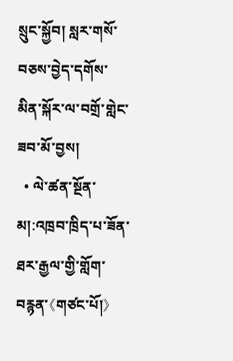སྲུང་སྐྱོབ། སླར་གསོ་བཅས་བྱེད་དགོས་མིན་སྐོར་ལ་བགྲོ་གླེང་ཟབ་མོ་བྱས།
  • ལེ་ཚན་སྔོན་མ།:འཁྲབ་ཁྲིད་པ་ཟོན་ཐར་རྒྱལ་གྱི་གློག་བརྙན་《གཙང་པོ།》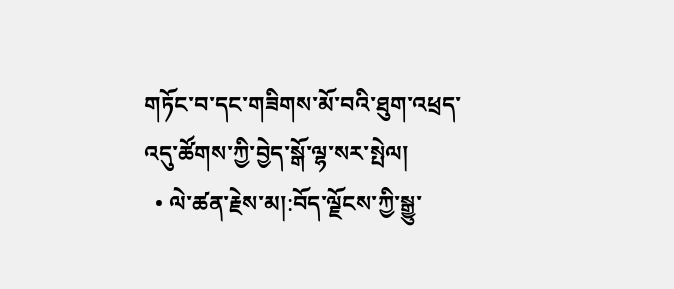གཏོང་བ་དང་གཟིགས་མོ་བའི་ཐུག་འཕྲད་འདུ་ཚོགས་ཀྱི་བྱེད་སྒོ་ལྷ་སར་སྤེལ།
  • ལེ་ཚན་རྗེས་མ།:བོད་ལྗོངས་ཀྱི་སྒྱུ་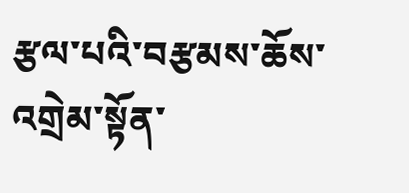རྩལ་པའི་བརྩམས་ཆོས་འགྲེམ་སྟོན་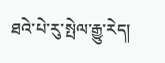ཐའེ་པེ་རུ་སྤེལ་རྒྱུ་རེད།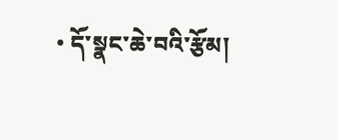• དོ་སྣང་ཆེ་བའི་རྩོམ།